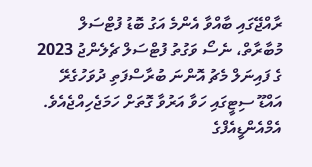ރާއްޖޭގައި ބާއްވާ އެންމެ އަގު ބޮޑު ފުޓްސަލް މުބާރާތް، ނެސޯ ވަގުތު ފުޓްސަލް ޗެލެންޖު 2023 ގެ ފައިނަލް މެޗު އޮންނަ ބުރާސްފަތި ދުވަހުގެރޭ އައްޑޫ ސިޓީގައި ހަވާ އަރުވާ ގޮތަށް ހަމަޖެހިއްޖެއެވެ.
އެމްއެންޑީއެފްގެ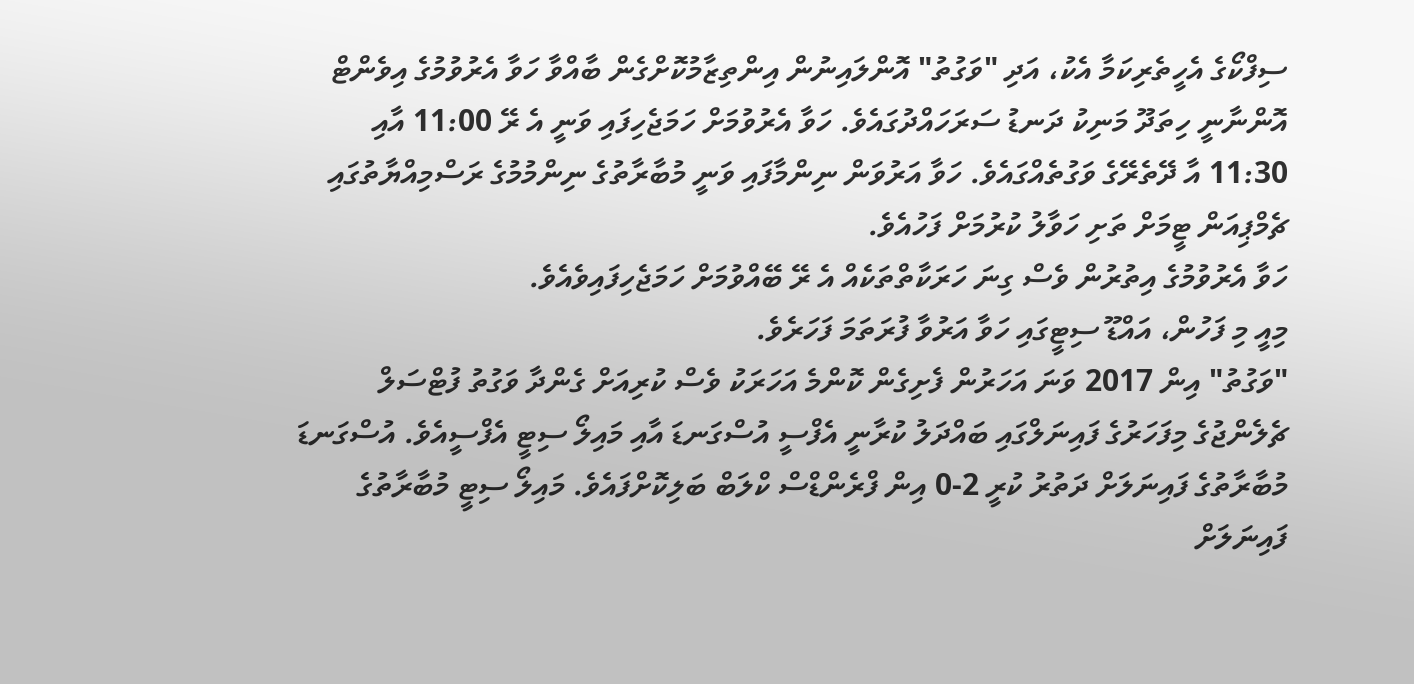ސިފްކޯގެ އެހީތެރިކަމާ އެކު، އަދި "ވަގުތު" އޮންލައިނުން އިންތިޒާމުކޮށްގެން ބާއްވާ ހަވާ އެރުވުމުގެ އިވެންޓް އޮންނާނީ ހިތަދޫ މަނިކު ދަނޑު ސަރަހައްދުގައެވެ. ހަވާ އެރުވުމަށް ހަމަޖެހިފައި ވަނީ އެ ރޭ 11:00 އާއި 11:30 އާ ދޭތެރޭގެ ވަގުތެއްގައެވެ. ހަވާ އަރުވަން ނިންމާފައި ވަނީ މުބާރާތުގެ ނިންމުމުގެ ރަސްމިއްޔާތުގައި ޗެމްޕިއަން ޓީމަށް ތަށި ހަވާލު ކުރުމަށް ފަހުއެވެ.
ހަވާ އެރުވުމުގެ އިތުރުން ވެސް ގިނަ ހަރަކާތްތަކެއް އެ ރޭ ބޭއްވުމަށް ހަމަޖެހިފައިވެއެވެ.
މިއީ މި ފަހުން، އައްޑޫ ސިޓީގައި ހަވާ އަރުވާ ފުރަތަމަ ފަހަރެވެ.
"ވަގުތު" އިން 2017 ވަނަ އަހަރުން ފެށިގެން ކޮންމެ އަހަރަކު ވެސް ކުރިއަށް ގެންދާ ވަގުތު ފުޓްސަލް ޗެލެންޖުގެ މިފަހަރުގެ ފައިނަލްގައި ބައްދަލު ކުރާނީ އެފްސީ އުސްގަނޑަ އާއި މައިލޯ ސިޓީ އެފްސީއެވެ. އުސްގަނޑަ މުބާރާތުގެ ފައިނަލަށް ދަތުރު ކުރީ 2-0 އިން ފްރެންޑްސް ކްލަބް ބަލިކޮށްފައެވެ. މައިލޯ ސިޓީ މުބާރާތުގެ ފައިނަލަށް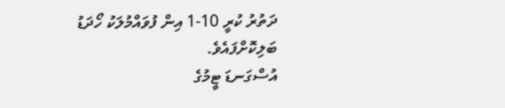ދަތުރު ކުރީ 10-1 އިން ފުވައްމުލަކު ހޯދަޑު ބަލިކޮށްފައެވެ.
އުސްގަނޑަ ޓީމުގެ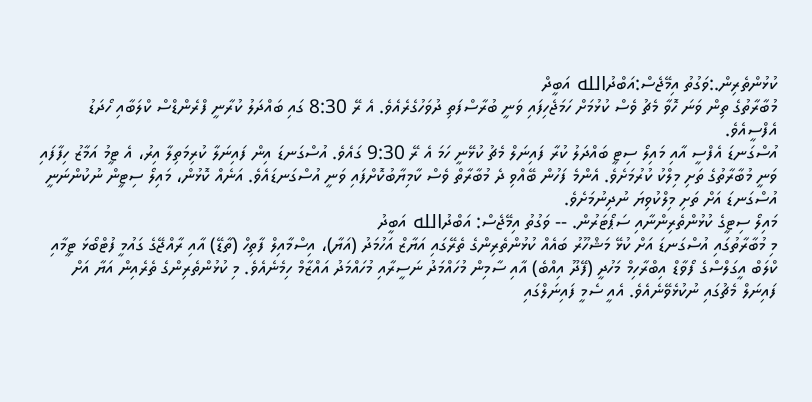ކުޅުންތެރިން.:ވަގުތު އިމޭޖެސް:އަބްދުالله އަބީދް
މުބާރާތުގެ ތިން ވަނަ ހޮވާ މެޗު ވެސް ކުޅުމަށް ހަމަޖެހިފައި ވަނީ ބުރާސްފަތި ދުވަހުގެރެއެވެ. އެ ރޭ 8:30 ގައި ބައްދަލު ކުރާނީ ފްރެންޑްސް ކްލަބާއި ހޯދަޑު އެފްސީއެވެ.
އުސްގަނޑަ އެފްސީ އާއި މައިލޯ ސިޓީ ބައްދަލު ކުރާ ފައިނަލް މެޗު ކުޅޭނީ ހަމަ އެ ރޭ 9:30 ގައެވެ. އުސްގަނޑަ އިން ފައިނަލާ ކުރިމަތިލާ އިރު، އެ ޓީމު އަމާޒު ހިފާފައި ވަނީ މުބާރާތުގެ ތަށި މިލްކު ކުރުމަށެވެ. އެންމެ ފަހުން ބޭއްވި ދެ މުބާރާތް ވެސް ކާމިޔާބުކޮށްފައި ވަނީ އުސްގަނޑައެވެ. އަނެއް ކޮޅުން، މައިލޯ ސިޓީން ނުކުންނަނީ އުސްގަނޑަ އަށް ތަށި މިލްކުވިޔަ ނުދިނުމަށެވެ.
މައިލޯ ސިޓީގެ ކުޅުންތެރިންނާއި ސަޕޯޓަރުން. -- ވަގުތު އިމޭޖެސް: އަބްދުالله އަބީދު
މި މުބާރާތުގައި އުސްގަނޑަ އަށް ކުޅޭ މަޝްހޫރު ބައެއް ކުޅުންތެރިންގެ ތެރޭގައި އަޔާޒް އަހުމަދު (އަޔާ)، އިސްމާއިލް ފާތިހް (ތާޑޭ) އާއި ރާއްޖޭގެ ގައުމީ ފުޓްބޯޅަ ޓީމާއި ކްލަބް އީގަލްސްގެ ފޯވާޑް އިބްރާހިމް މަހުދީ (ފޭދޫ އިއްބެ) އާއި ސާމިން މުހައްމަދު ނަސީރާއި މުހައްމަދު އައްޒާމް ހިމެނެއެވެ. މި ކުޅުންތެރިންގެ ތެރެއިން އަޔާ އަށް ފައިނަލް މެޗުގައި ނުކުޅެވޭނެއެވެ. އެއީ ސެމީ ފައިނަލްގައި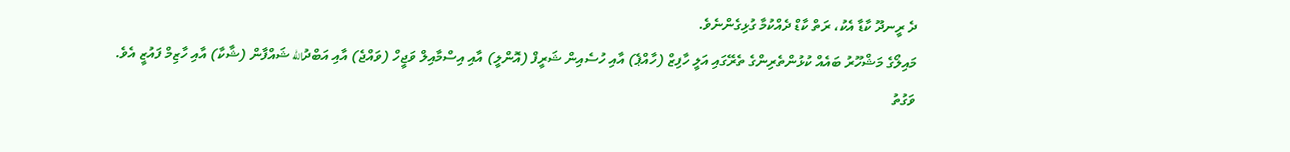ދެ ރީނދޫ ކާޑާ އެކު، ރަތް ކާޑް ދެއްކުމާ ގުޅިގެންނެވެ.
މައިލޯގެ މަޝްހޫރު ބައެއް ކުޅުންތެރިންގެ ތެރޭގައި އަލީ ހާފިޒް (ހާއްޕެ) އާއި ހުސެއިން ޝަރީފް (އޮންލީ) އާއި އިސްމާއިލް ވަޖީހް (ވައްޖެ) އާއި އަބްދުالله ޝައްފާން (ޝާކާ) އާއި ހާޒިމް ފައުޒީ އެވެ.
ވަގުތު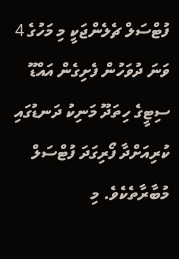ފުޓްސަލް ޗެލެންޖަކީ މި މަހުގެ 4 ވަނަ ދުވަހުން ފެށިގެން އައްޑޫ ސިޓީގެ ހިތަދޫ މަނިކު ދަނޑުގައި ކުރިއަށްދާ ފޯރިގަދަ ފުޓްސަލް މުބާރާތެކެވެ. މި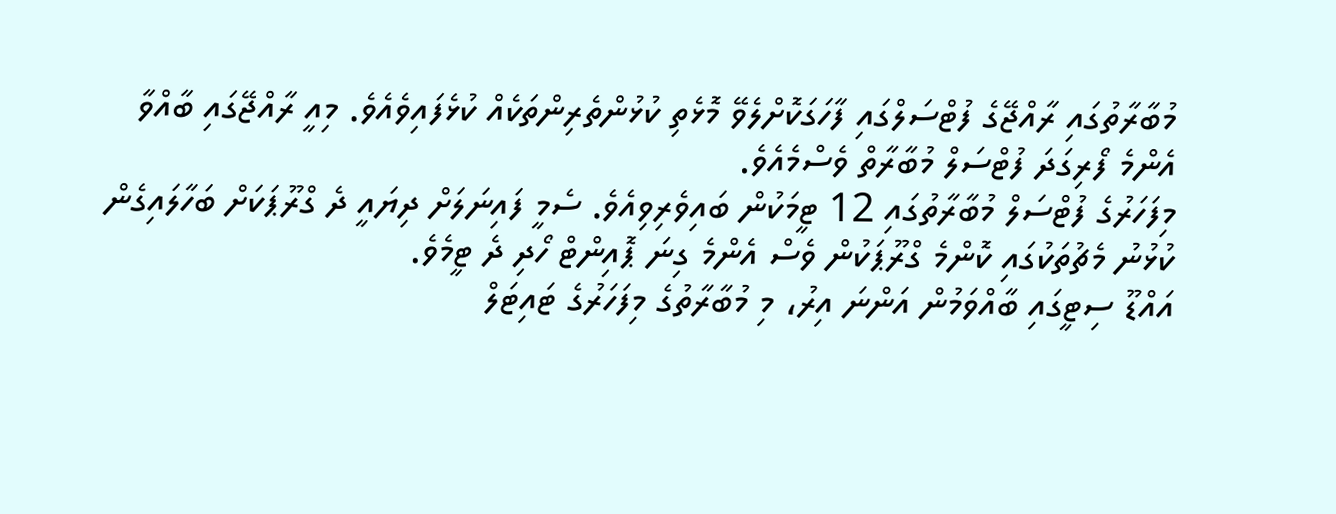މުބާރާތުގައި ރާއްޖޭގެ ފުޓްސަލްގައި ފާހަގަކޮށްލެވޭ މޮޅެތި ކުޅުންތެރިންތަކެއް ކުޅެފައިވެއެވެ. މިއީ ރާއްޖޭގައި ބާއްވާ އެންމެ ފޯރިގަދަ ފުޓްސަލް މުބާރާތް ވެސްމެއެވެ.
މިފަހަރުގެ ފުޓްސަލް މުބާރާތުގައި 12 ޓީމަކުން ބައިވެރިވިއެވެ. ސެމީ ފައިނަލަށް ދިޔައީ ދެ ގްރޫޕަކަށް ބަހާލައިގެން ކުޅުނު މެޗުތަކުގައި ކޮންމެ ގްރޫޕަކުން ވެސް އެންމެ ގިނަ ޕޮއިންޓް ހޯދި ދެ ޓީމެވެ.
އައްޑޫ ސިޓީގައި ބާއްވަމުން އަންނަ އިރު، މި މުބާރާތުގެ މިފަހަރުގެ ޓައިޓަލް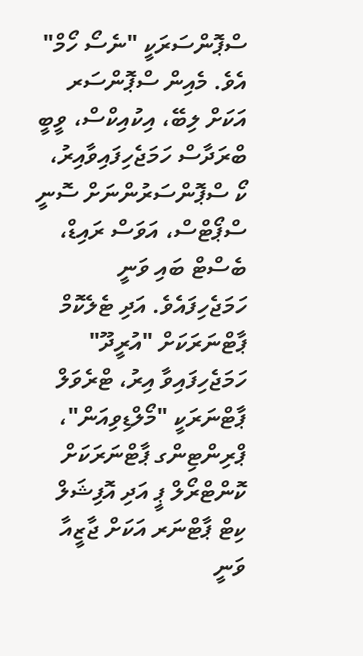ސްޕޮންސަރަކީ "ނެސޯ ހޯމް" އެވެ. މެއިން ސްޕޮންސަރ އަކަށް ލިބޭ، އިކުއިކްސް، ވީބީ ބްރަދާސް ހަމަޖެހިފައިވާއިރު، ކޯ ސްޕޮންސަރުންނަށް ސޮނީ ސްޕޯޓްސް، އަވަސް ރައިޑް، ބެސްޓް ބައި ވަނީ ހަމަޖެހިފައެވެ. އަދި ޓެލެކޮމް ޕާޓްނަރަކަށް "އުރީދޫ" ހަމަޖެހިފައިވާ އިރު، ޓްރެވަލް ޕާޓްނަރަކީ "މޯލްޑިވިއަން"، ޕްރިންޓިންގ ޕާޓްނަރަކަށް ކޮންޓްރޯލް ޕީ އަދި އޮފިޝަލް ކިޓް ޕާޓްނަރ އަކަށް ޖާޒީއާ ވަނީ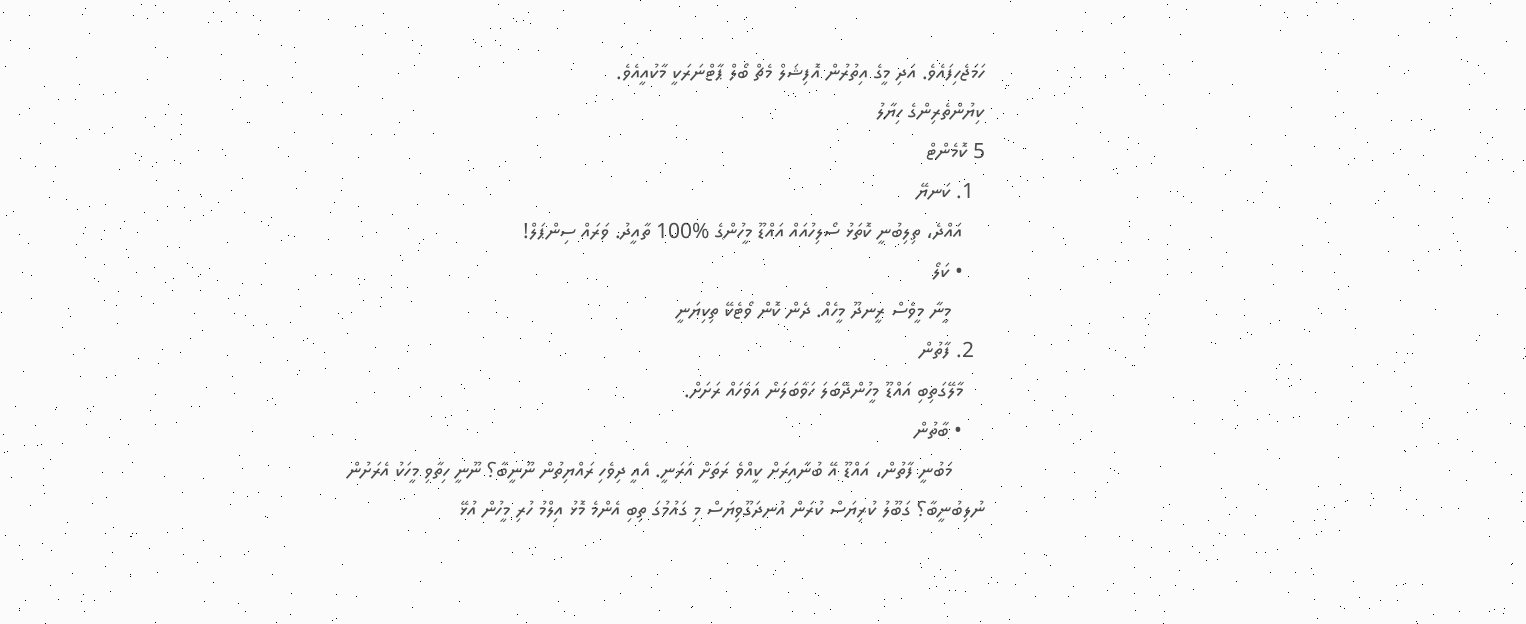ހަމަޖެހިފައެވެ. އަދި މީގެ އިތުރުން އޮފިޝަލް މެޗް ބޯލް ޕާޓްނަރަކީ މާކުއީއެވެ.
ކިޔުންތެރިންގެ ހިޔާލު
5 ކޮމެންޓް
  1. ކަނޔޭ
    އައްދެ، ތިލިބުނީ ކޮތަޅު ސޯލިހުއައް އައްޑޫ މީހުންގެ %100 ތާއީދު. ވަރައް ސިންޕަލް!
    • ކަލޯ
      މީނާ މީވެސް ރީނދޫ މީހެއް. ދެން ކޮން ވޯޓެކޭ ތިކިޔަނީ
  2. ފާތުން
    މާލޭގަތިބި އައްޑޫ މީހުންދޭބަލަ ހަވާބަލަން އަވަހައް ރަށަށް.
    • ބާތުން
      މަބުނީ ފާތުން، އައްޑޫ އޭ ބުނާއިރަށް ކީއްވެ ރަތަށް އަރަނީ. އެއީ ދިވެހި ރައްޔިތުން ނޫނީބާ؟ ނޫނީ ހިތާވި މީހަކު އެރަށުން ނުލިބުނީބާ؟ ގަބޫލު ކުރިޔަސް ކުރަން އުނދަގޫވިޔަސް މި ގައުމުގަ ތިބި އެންމެ މޮޅު އިލްމު ހުރި މީހުން އުޅޭ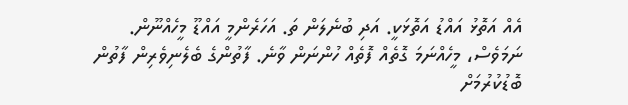އެއް އަތޮޅު އައްޑު އަތޮޅަކީ. އަދި ބުނެލަން ތަ. އަހަރެންމީ އައްޑޫ މީހެއްނޫން. ނަމަވެސް، މީހެއްނަމަ ގޮތެއް ފޮތެއް ހުންނަން ވާނެ. ފާތުންގެ ބެލެނިވެރިން ފާތުން ބޮޑުކުރުމަށް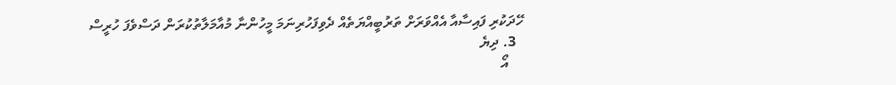ހޭދަކުރި ފައިސާއާ އެއްވަރަށް ތަރުބީއްޔަތެއް ދެވިފަހުރިނަމަ މީހުންނާ މުއާމަލާތުކުރަން ދަސްވެފަ ހުރީސް
  3. ދިޔެ
    އޯ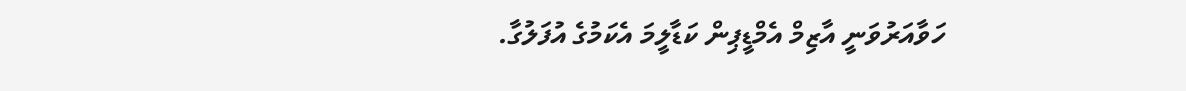ހަވާއަރުވަނީ އާޒިމް އެމްޑީޕިން ކަޑާލީމަ އެކަމުގެ އުފަލުގާ.